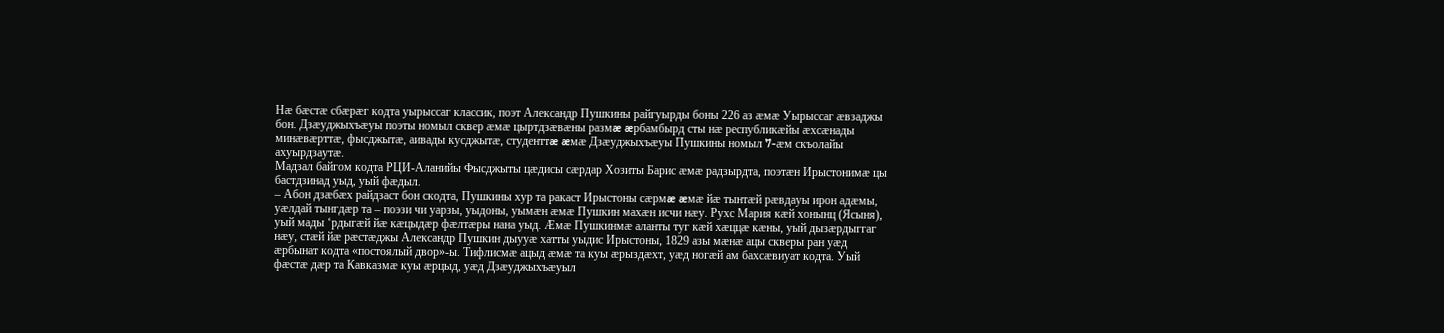Нæ бæстæ сбæрæг кодта уырыссаг классик, поэт Александр Пушкины райгуырды боны 226 аз æмæ Уырыссаг æвзаджы бон. Дзæуджыхъæуы поэты номыл сквер æмæ цыртдзæвæны размæ æрбамбырд сты нæ республикæйы æхсæнады минæвæрттæ, фысджытæ, аивады кусджытæ, студенттæ æмæ Дзæуджыхъæуы Пушкины номыл 7-æм скъолайы ахуырдзаутæ.
Мадзал байгом кодта РЦИ-Аланийы Фысджыты цæдисы сæрдар Хозиты Барис æмæ радзырдта, поэтæн Ирыстонимæ цы бастдзинад уыд, уый фæдыл.
– Абон дзæбæх райдзаст бон скодта, Пушкины хур та ракаст Ирыстоны сæрмæ æмæ йæ тынтæй рæвдауы ирон адæмы, уæлдай тынгдæр та – поэзи чи уарзы, уыдоны, уымæн æмæ Пушкин махæн исчи нæу. Рухс Мария кæй хонынц (Ясыня), уый мады ‘рдыгæй йæ кæцыдæр фæлтæры нана уыд. Æмæ Пушкинмæ аланты туг кæй хæццæ кæны, уый дызæрдыггаг нæу, стæй йæ рæстæджы Александр Пушкин дыууæ хатты уыдис Ирыстоны, 1829 азы мæнæ ацы скверы ран уæд æрбынат кодта «постоялый двор»-ы. Тифлисмæ ацыд æмæ та куы æрыздæхт, уæд ногæй ам бахсæвиуат кодта. Уый фæстæ дæр та Кавказмæ куы æрцыд, уæд Дзæуджыхъæуыл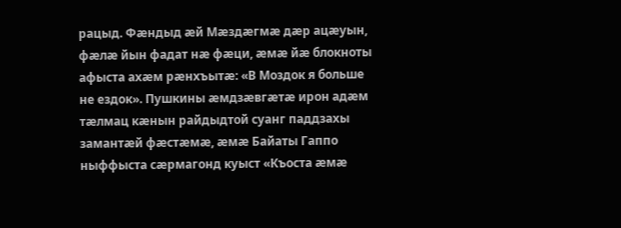рацыд. Фæндыд æй Мæздæгмæ дæр ацæуын, фæлæ йын фадат нæ фæци, æмæ йæ блокноты афыста ахæм рæнхъытæ: «В Моздок я больше не ездок». Пушкины æмдзæвгæтæ ирон адæм тæлмац кæнын райдыдтой суанг паддзахы замантæй фæстæмæ, æмæ Байаты Гаппо ныффыста сæрмагонд куыст «Къоста æмæ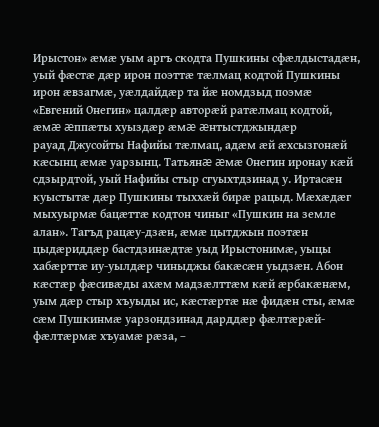Ирыстон» æмæ уым аргъ скодта Пушкины сфæлдыстадæн, уый фæстæ дæр ирон поэттæ тæлмац кодтой Пушкины ирон æвзагмæ, уæлдайдæр та йæ номдзыд поэмæ «Евгений Онегин» цалдæр авторæй ратæлмац кодтой, æмæ æппæты хуыздæр æмæ æнтыстджындæр
рауад Джусойты Нафийы тæлмац, адæм æй æхсызгонæй кæсынц æмæ уарзынц. Татьянæ æмæ Онегин иронау кæй сдзырдтой, уый Нафийы стыр сгуыхтдзинад у. Иртасæн куыстытæ дæр Пушкины тыххæй бирæ рацыд. Мæхæдæг
мыхуырмæ бацæттæ кодтон чиныг «Пушкин на земле алан». Тагъд рацæу-дзæн, æмæ цытджын поэтæн цыдæриддæр бастдзинæдтæ уыд Ирыстонимæ, уыцы хабæрттæ иу-уылдæр чиныджы бакæсæн уыдзæн. Абон кæстæр фæсивæды ахæм мадзæлттæм кæй æрбакæнæм, уым дæр стыр хъуыды ис, кæстæртæ нæ фидæн сты, æмæ сæм Пушкинмæ уарзондзинад дарддæр фæлтæрæй-фæлтæрмæ хъуамæ рæза, –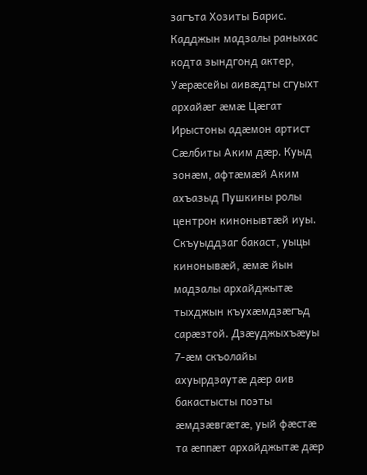загъта Хозиты Барис.
Кадджын мадзалы раныхас кодта зындгонд актер, Уæрæсейы аивæдты сгуыхт архайæг æмæ Цæгат Ирыстоны адæмон артист Сæлбиты Аким дæр. Куыд зонæм, афтæмæй Аким ахъазыд Пушкины ролы центрон кинонывтæй иуы. Скъуыддзаг бакаст, уыцы кинонывæй, æмæ йын мадзалы архайджытæ тыхджын къухæмдзæгъд сарæзтой. Дзæуджыхъæуы 7-æм скъолайы ахуырдзаутæ дæр аив бакастысты поэты æмдзæвгæтæ, уый фæстæ та æппæт архайджытæ дæр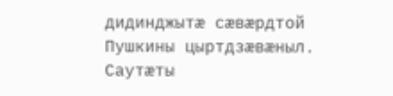дидинджытæ сæвæрдтой Пушкины цыртдзæвæныл.
Саутæты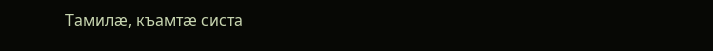Тамилæ, къамтæ систа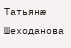Татьянæ Шеходанова